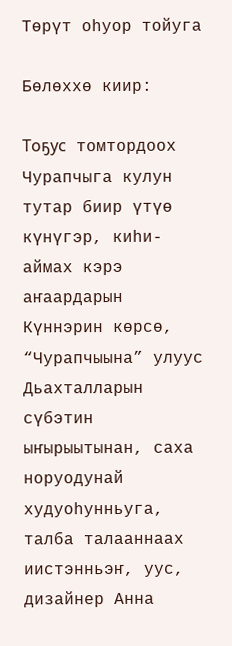Төрүт оһуор тойуга

Бөлөххө киир:

Тоҕус томтордоох Чурапчыга кулун тутар биир үтүө күнүгэр, киһи-аймах кэрэ аҥаардарын Күннэрин көрсө, “Чурапчыына” улуус Дьахталларын сүбэтин ыҥырыытынан, саха норуодунай худуоһунньуга, талба талааннаах иистэнньэҥ, уус, дизайнер Анна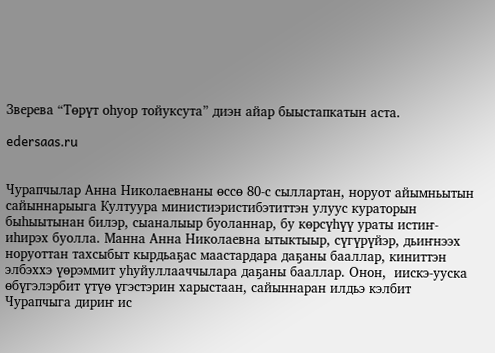Зверева “Төрүт оһуор тойуксута” диэн айар быыстапкатын аста.

edersaas.ru


Чурапчылар Анна Николаевнаны өссө 80-с сыллартан, норуот айымньытын сайыннарыыга Култуура министиэристибэтиттэн улуус кураторын быһыытынан билэр, сыаналыыр буоланнар, бу көрсүһүү ураты истиҥ-иһирэх буолла. Манна Анна Николаевна ытыктыыр, сүгүрүйэр, дьиҥнээх норуоттан тахсыбыт кырдьаҕас маастардара даҕаны бааллар, киниттэн элбэххэ үөрэммит уһуйуллааччылара даҕаны бааллар. Онон,  иискэ-ууска өбүгэлэрбит үтүө үгэстэрин харыстаан, сайыннаран илдьэ кэлбит Чурапчыга дириҥ ис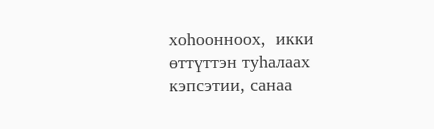хоһоонноох,  икки өттүттэн туһалаах кэпсэтии, санаа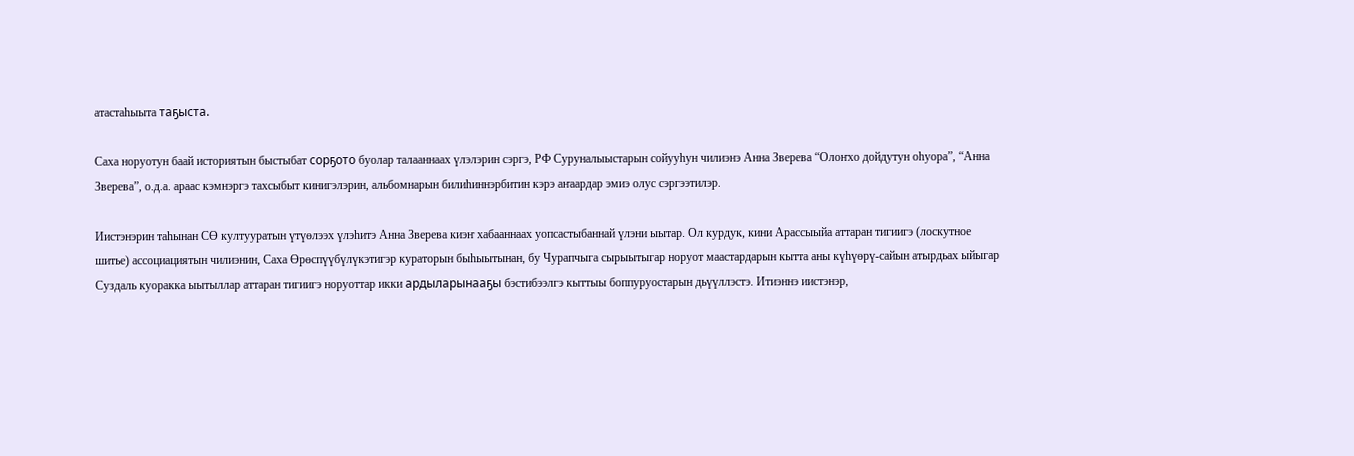атастаһыыта таҕыста.

Саха норуотун баай историятын быстыбат сорҕото буолар талааннаах үлэлэрин сэргэ, РФ Суруналыыстарын сойууһун чилиэнэ Анна Зверева “Олоҥхо дойдутун оһуора”, “Анна Зверева”, о.д.а. араас кэмнэргэ тахсыбыт кинигэлэрин, альбомнарын билиһиннэрбитин кэрэ аҥаардар эмиэ олус сэргээтилэр.

Иистэнэрин таһынан СӨ култууратын үтүөлээх үлэһитэ Анна Зверева киэҥ хабааннаах уопсастыбаннай үлэни ыытар. Ол курдук, кини Арассыыйа аттаран тигиигэ (лоскутное шитье) ассоциациятын чилиэнин, Саха Өрөспүүбүлүкэтигэр кураторын быһыытынан, бу Чурапчыга сырыытыгар норуот маастардарын кытта аны күһүөрү-сайын атырдьах ыйыгар Суздаль куоракка ыытыллар аттаран тигиигэ норуоттар икки ардыларынааҕы бэстибээлгэ кыттыы боппуруостарын дьүүллэстэ. Итиэннэ иистэнэр,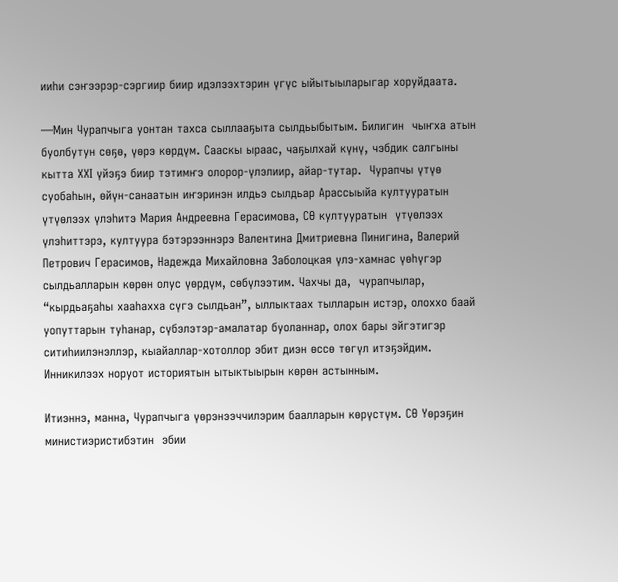ииһи сэҥээрэр-сэргиир биир идэлээхтэрин үгүс ыйытыыларыгар хоруйдаата.

—Мин Чурапчыга уонтан тахса сыллааҕыта сылдьыбытым. Билигин  чыҥха атын буолбутун сөҕө, үөрэ көрдүм. Сааскы ыраас, чаҕылхай күнү, чэбдик салгыны кытта ХХI үйэҕэ биир тэтимҥэ олорор-үлэлиир, айар-тутар.  Чурапчы үтүө суобаһын, өйүн-санаатын иҥэринэн илдьэ сылдьар Арассыыйа култууратын  үтүөлээх үлэһитэ Мария Андреевна Герасимова, СӨ култууратын  үтүөлээх үлэһиттэрэ, култуура бэтэрээннэрэ Валентина Дмитриевна Пинигина, Валерий Петрович Герасимов, Надежда Михайловна Заболоцкая үлэ-хамнас үөһүгэр сылдьалларын көрөн олус үөрдүм, сөбүлээтим. Чахчы да,  чурапчылар, “кырдьаҕаһы хааһахха сүгэ сылдьан”, ыллыктаах тылларын истэр, олоххо баай уопуттарын туһанар, сүбэлэтэр-амалатар буоланнар, олох бары эйгэтигэр ситиһиилэнэллэр, кыайаллар-хотоллор эбит диэн өссө төгүл итэҕэйдим. Инникилээх норуот историятын ытыктыырын көрөн астынным.

Итиэннэ, манна, Чурапчыга үөрэнээччилэрим баалларын көрүстүм. СӨ Үөрэҕин министиэристибэтин  эбии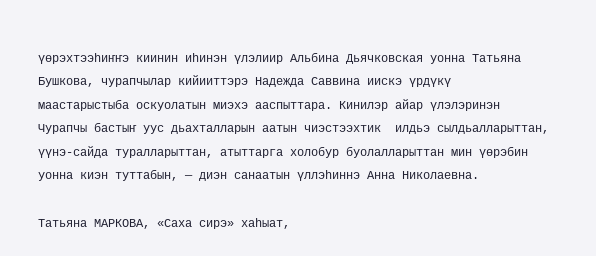үөрэхтээһиҥҥэ киинин иһинэн үлэлиир Альбина Дьячковская уонна Татьяна Бушкова, чурапчылар кийииттэрэ Надежда Саввина иискэ үрдүкү  маастарыстыба оскуолатын миэхэ ааспыттара. Кинилэр айар үлэлэринэн Чурапчы бастыҥ уус дьахталларын аатын чиэстээхтик  илдьэ сылдьалларыттан, үүнэ-сайда туралларыттан, атыттарга холобур буолалларыттан мин үөрэбин уонна киэн туттабын, — диэн санаатын үллэһиннэ Анна Николаевна.

Татьяна МАРКОВА, «Саха сирэ» хаһыат,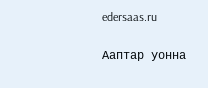edersaas.ru

Ааптар уонна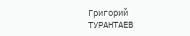Григорий ТУРАНТАЕВ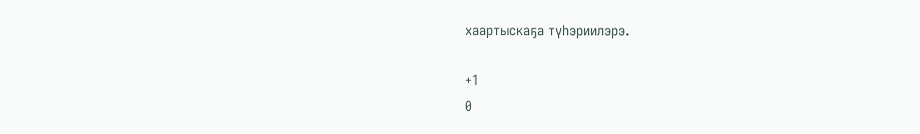хаартыскаҕа түһэриилэрэ.

+1
0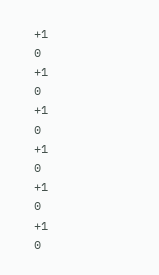+1
0
+1
0
+1
0
+1
0
+1
0
+1
0